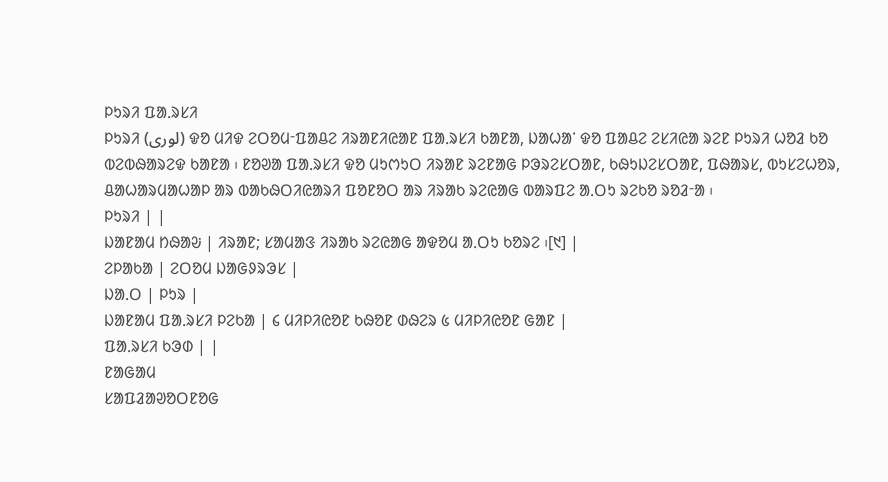ᱞᱩᱨᱤ ᱯᱟᱹᱨᱥᱤ
ᱞᱩᱨᱤ (لوری) ᱫᱚ ᱢᱤᱫ ᱮᱛᱚᱢᱼᱯᱟᱪᱮ ᱤᱨᱟᱱᱤᱭᱟᱱ ᱯᱟᱹᱨᱥᱤ ᱠᱟᱱᱟ, ᱡᱟᱦᱟᱸ ᱫᱚ ᱯᱟᱪᱮ ᱮᱥᱤᱭᱟ ᱨᱮᱱ ᱞᱩᱨᱤ ᱦᱚᱲ ᱠᱚ ᱵᱮᱵᱷᱟᱨᱮᱫ ᱠᱟᱱᱟ ᱾ ᱱᱚᱣᱟ ᱯᱟᱹᱨᱥᱤ ᱫᱚ ᱢᱩᱬᱩᱛ ᱤᱨᱟᱱ ᱨᱮᱱᱟᱜ ᱞᱳᱨᱮᱥᱛᱟᱱ, ᱠᱷᱩᱡᱮᱥᱛᱟᱱ, ᱯᱷᱟᱨᱥ, ᱵᱩᱥᱮᱦᱚᱨ, ᱪᱟᱦᱟᱨᱢᱟᱦᱟᱞ ᱟᱨ ᱵᱟᱠᱷᱛᱤᱭᱟᱨᱤ ᱯᱚᱱᱚᱛ ᱟᱨ ᱤᱨᱟᱠ ᱨᱮᱭᱟᱜ ᱵᱟᱨᱯᱮ ᱟᱹᱛᱩ ᱨᱮᱠᱚ ᱨᱚᱲᱼᱟ ᱾
ᱞᱩᱨᱤ | |
ᱡᱟᱱᱟᱢ ᱴᱷᱟᱶ | ᱤᱨᱟᱱ; ᱥᱟᱢᱟᱝ ᱤᱨᱟᱠ ᱨᱮᱭᱟᱜ ᱟᱫᱚᱢ ᱟᱹᱛᱩ ᱠᱚᱨᱮ ᱾[᱑] |
ᱮᱞᱟᱠᱟ | ᱮᱛᱚᱢ ᱡᱟᱜᱽᱨᱳᱥ |
ᱡᱟᱹᱛ | ᱞᱩᱨ |
ᱡᱟᱱᱟᱢ ᱯᱟᱹᱨᱥᱤ ᱞᱮᱠᱟ | ᱔ ᱢᱤᱞᱤᱭᱚᱱ ᱠᱷᱚᱱ ᱰᱷᱮᱨ ᱕ ᱢᱤᱞᱤᱭᱚᱱ ᱜᱟᱱ |
ᱯᱟᱹᱨᱥᱤ ᱠᱳᱰ | |
ᱱᱟᱜᱟᱢ
ᱥᱟᱯᱲᱟᱣᱚᱛᱱᱚᱜ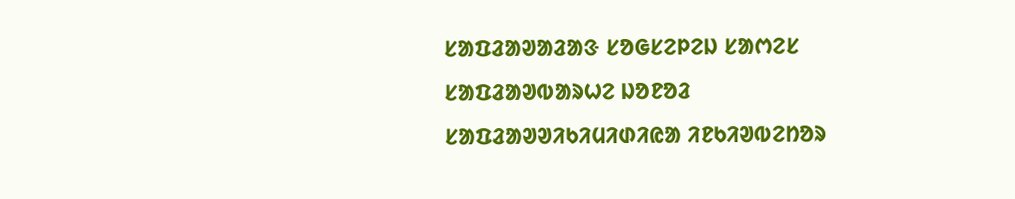ᱥᱟᱯᱲᱟᱣᱟᱲᱟᱝ ᱥᱚᱜᱥᱮᱞᱮᱡ ᱥᱟᱬᱮᱥ
ᱥᱟᱯᱲᱟᱣᱵᱟᱨᱦᱮ ᱡᱚᱱᱚᱲ
ᱥᱟᱯᱲᱟᱣᱣᱤᱠᱤᱢᱤᱰᱤᱭᱟ ᱤᱱᱠᱤᱣᱵᱮᱴᱚᱨ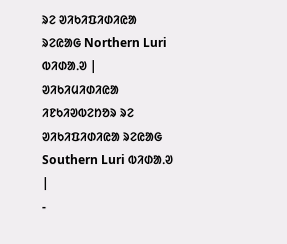ᱨᱮ ᱣᱤᱠᱤᱯᱤᱰᱤᱭᱟ ᱨᱮᱭᱟᱜ Northern Luri ᱵᱤᱰᱟᱹᱣ |
ᱣᱤᱠᱤᱢᱤᱰᱤᱭᱟ ᱤᱱᱠᱤᱣᱵᱮᱴᱚᱨ ᱨᱮ ᱣᱤᱠᱤᱯᱤᱰᱤᱭᱟ ᱨᱮᱭᱟᱜ Southern Luri ᱵᱤᱰᱟᱹᱣ |
-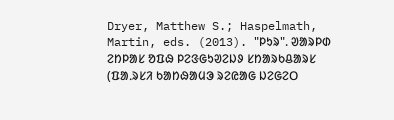Dryer, Matthew S.; Haspelmath, Martin, eds. (2013). "ᱞᱩᱨ". ᱣᱟᱨᱞᱰ ᱮᱴᱞᱟᱥ ᱚᱯᱷ ᱞᱮᱝᱜᱩᱣᱮᱡᱽ ᱥᱴᱟᱨᱠᱪᱟᱨᱥ (ᱯᱟᱹᱨᱥᱤ ᱠᱟᱴᱷᱟᱢᱳ ᱨᱮᱭᱟᱜ ᱡᱮᱜᱮᱛ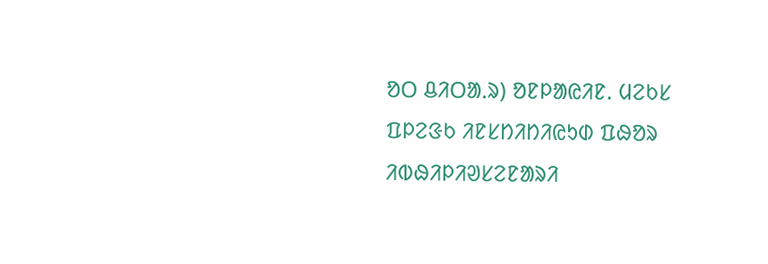ᱚᱛ ᱪᱤᱛᱟᱹᱨ) ᱚᱱᱞᱟᱭᱤᱱ. ᱢᱮᱠᱥ ᱯᱞᱮᱝᱠ ᱤᱱᱥᱴᱤᱴᱤᱭᱩᱰ ᱯᱷᱚᱨ ᱤᱵᱷᱤᱞᱤᱣᱥᱮᱱᱟᱨᱤ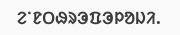ᱮᱸᱱᱛᱷᱨᱳᱯᱳᱞᱚᱡᱤ.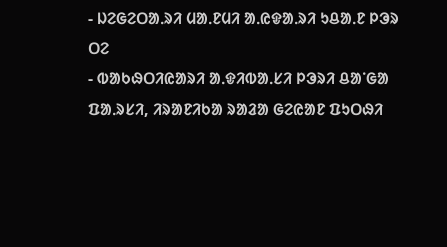- ᱡᱮᱜᱮᱛᱟᱹᱨᱤ ᱢᱟᱹᱱᱢᱤ ᱟᱹᱭᱫᱟᱹᱨᱤ ᱩᱪᱟᱹᱱ ᱞᱳᱨ ᱛᱮ
- ᱵᱟᱠᱷᱛᱤᱭᱟᱨᱤ ᱟᱹᱫᱤᱵᱟᱹᱥᱤ ᱞᱳᱨᱤ ᱪᱟᱸᱜᱟ ᱯᱟᱹᱨᱥᱤ, ᱤᱨᱟᱱᱤᱠᱟ ᱨᱟᱲᱟ ᱜᱮᱭᱟᱱ ᱯᱩᱛᱷᱤ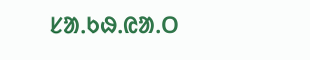ᱥᱟᱹᱠᱷᱹᱭᱟᱹᱛ